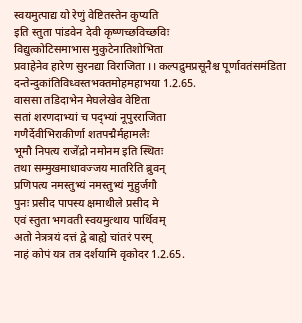स्वयमुत्पाद्य यो रेणुं वेष्टितस्तेन कुप्यति
इति स्तुता पांडवेन देवी कृष्णच्छविच्छविः
विद्युत्कोटिसमाभास मुकुटेनातिशोभिता
प्रवाहेनेव हारेण सुरनद्या विराजिता ।। कल्पद्रुमप्रसूनैश्च पूर्णावतंसमंडिता
दन्तेन्दुकांतिविध्वस्तभक्तमोहमहाभया 1.2.65.
वाससा तडिदाभेन मेघलेखेव वेष्टिता
सतां शरणदाभ्यां च पद्भ्यां नूपुरराजिता
गणैर्देवीभिराकीर्णा शतपद्मैर्महामलैः
भूमौ निपत्य राजेंद्रो नमोनम इति स्थितः
तथा सम्मुखमाधावज्जय मातरिति ब्रुवन्
प्रणिपत्य नमस्तुभ्यं नमस्तुभ्यं मुहुर्जगौ
पुनः प्रसीद पापस्य क्षमाथीले प्रसीद मे
एवं स्तुता भगवती स्वयमुत्थाय पार्थिवम्
अतो नेत्रत्रयं दत्तं द्वे बाह्ये चांतरं परम्
नाहं कोपं यत्र तत्र दर्शयामि वृकोदर 1.2.65.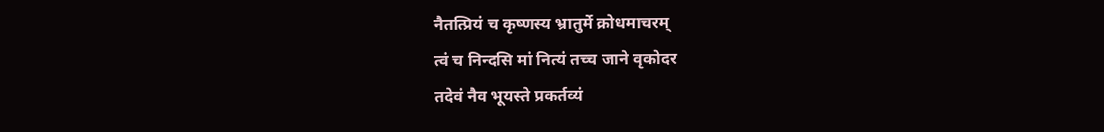नैतत्प्रियं च कृष्णस्य भ्रातुर्मे क्रोधमाचरम्
त्वं च निन्दसि मां नित्यं तच्च जाने वृकोदर
तदेवं नैव भूयस्ते प्रकर्तव्यं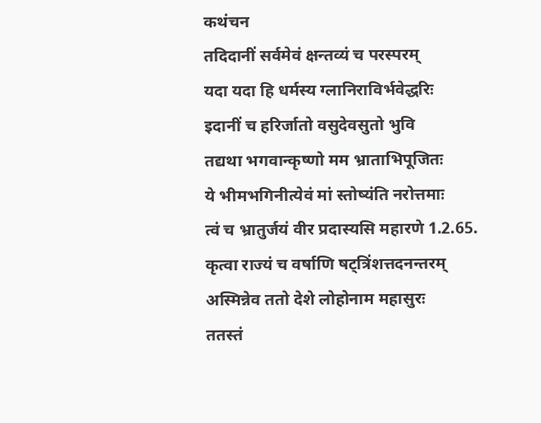कथंचन
तदिदानीं सर्वमेवं क्षन्तव्यं च परस्परम्
यदा यदा हि धर्मस्य ग्लानिराविर्भवेद्धरिः
इदानीं च हरिर्जातो वसुदेवसुतो भुवि
तद्यथा भगवान्कृष्णो मम भ्राताभिपूजितः
ये भीमभगिनीत्येवं मां स्तोष्यंति नरोत्तमाः
त्वं च भ्रातुर्जयं वीर प्रदास्यसि महारणे 1.2.65.
कृत्वा राज्यं च वर्षाणि षट्त्रिंशत्तदनन्तरम्
अस्मिन्नेव ततो देशे लोहोनाम महासुरः
ततस्तं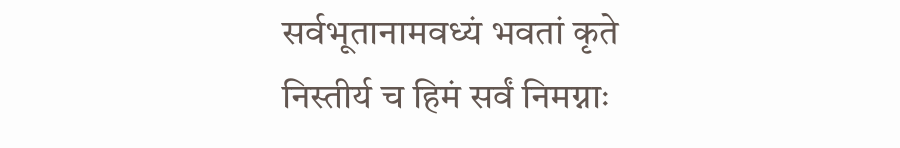सर्वभूतानामवध्यं भवतां कृते
निस्तीर्य च हिमं सर्वं निमग्नाः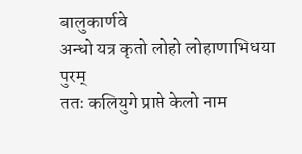बालुकार्णवे
अन्धो यत्र कृतो लोहो लोहाणाभिधया पुरम्
ततः कलियुगे प्राप्ते केलो नाम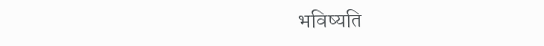भविष्यति